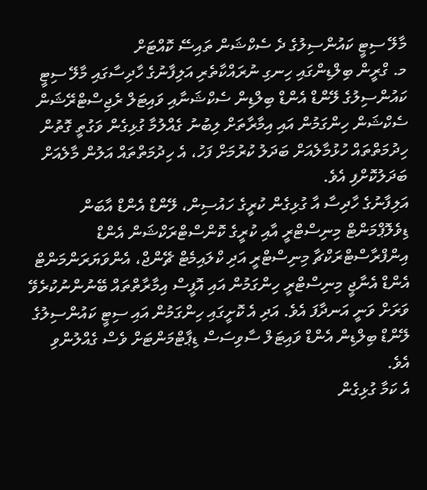މާލޭ ސިޓީ ކައުންސިލުގެ ދެ ސެކްޝަން ތައިސޭ ކޮއްޓަށް
މ. ގްރީން ބިލްޑިންގައި ހިނގި ނުރައްކާތެރި އަލިފާނުގެ ހާދިސާގައި މާލޭ ސިޓީ ކައުންސިލުގެ ލޭންޑް އެންޑް ބިލްޑިން ސެކްޝަނާއި ވައިޓަލް ރެޖިސްޓްރޭޝަން ސެކްޝަން ހިންގަމުން އައި އިމާރާތަށް ލިބުނު ގެއްލުމާ ގުޅިގެން ވަގުތީ ގޮތުން ހިދުމަތްތައް ހުޅުމާލެއަށް ބަދަލު ކުރުމަށް ފަހު، އެ ހިދުމަތްތައް އަލުން މާލެއަށް ބަދަލުކޮށްފި އެވެ.
އަލިފާނުގެ ހާދިސާ އާ ގުޅިގެން ކުރީގެ ހައުސިން، ލޭންޑް އެންޑް އާބަން ޑިވެލޮޕްމަންޓް މިނިސްޓްރީ އާއި ކުރީގެ ކޮންސްޓްރަކްޝަން އެންޑް އިންފްރާސްޓްރަކްޗާ މިނިސްޓްރީ އަދި ކްލައިމެޓް ޗޭންޖް، އެންވަޔަރަންމަންޓް އެންޑް އެނާޖީ މިނިސްޓްރީ ހިންގަމުން އައި އޮފީސް އިމާރާތްތައް ބޭނުންނުކުރެވޭ ވަރަށް ވަނީ އަނދާފަ އެވެ. އަދި އެ ކޮށީގައި ހިންގަމުން އައި ސިޓީ ކައުންސިލުގެ ލޭންޑް ބިލްޑިން އެންޑް ވައިޓަލް ސާވިސަސް ޑިޕާޓްމަންޓަށް ވެސް ގެއްލުންވި އެވެ.
އެ ކަމާ ގުޅިގެން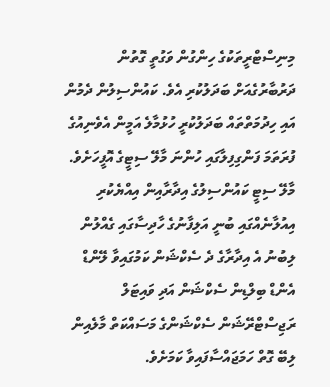މިނިސްޓްރީތަކުގެ ހިންގުން ވަގުތީ ގޮތުން ދަރުބާރުގެއަށް ބަދަލުކުރި އެވެ. ކައުންސިލުން ދެމުން އައި ހިދުމަތްތައް ބަދަލުކުރީ ހުޅުމާލެ އަމީން އެވެނިއުގެ ފުރަތަމަ ފަންގިފިލާގައި ހުންނަ މާލޭ ސިޓީގެ އޮފީހަށެވެ.
މާލޭ ސިޓީ ކައުންސިލުގެ އިދާރާއިން އިއްޔެކުރި އިއުލާނެއްގައި ބުނީ އަލިފާނުގެ ހާދިސާގައި ގެއްލުން ލިބުނު އެ އިދާރާގެ ދެ ސެކްޝަން ކަމުގައިވާ ލޭންޑް އެންޑް ބިލްޑިން ސެކްޝަން އަދި ވައިޓަލް ރަޖިސްޓްރޭޝަން ސެކްޝަންގެ މަސައްކަތް މާލެއިން ލިބޭ ގޮތް ހަމަޖައްސާފައިވާ ކަމަށެވެ.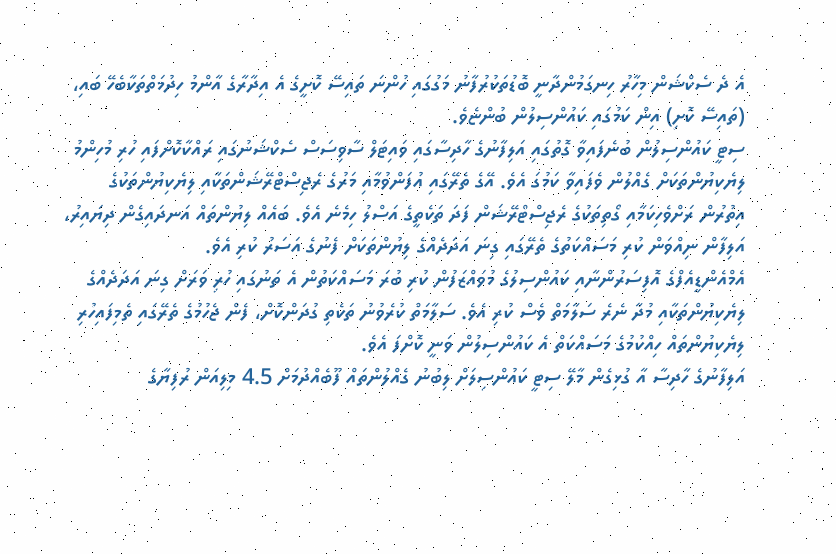އެ ދެ ސެކްޝަން މިހާރު ހިނގަމުންދާނީ ބޮޑުތަކުރުފާނު މަގުގައި ހުންނަ ތައިސޭ ކޮށީގެ އެ އިދާރާގެ އާންމު ހިދުމަތްތަކާބެހޭ ބައި، (ތައިސޭ ކޮށި) އިން ކަމުގައި ކައުންސިލުން ބުންޏެވެ.
ސިޓީ ކައުންސިލުން ބުނެފައިވާ ގޮތުގައި އަލިފާނުގެ ހާދިސާގައި ވައިޓަލް ސާވިސަސް ސެކްޝަނުގައި ރައްކާކޮށްފައި ހުރި މުހިންމު ލިޔެކިޔުންތަކަށް ގެއްލުން ވެފައިވާ ކަމުގަ އެވެ. އޭގެ ތެރޭގައި އުފަންވުމާއި މަރުގެ ރެޖިސްޓްރޭޝަންތަކާއި ލިޔެކިޔުންތަކުގެ އިތުރުން ރަށްވެހިކަމާއި ގޯތިތަކުގެ ރެޖިސްޓްރޭޝަން ފަދަ ތަކެތީގެ އަސްލު ހިމެނެ އެވެ. ބައެއް ލިޔުންތައް އަނދައިގެން ދިޔައިރު، އަލިފާން ނިއްވަން ކުރި މަސައްކަތުގެ ތެރޭގައި ގިނަ އަދަދެއްގެ ލިޔުންތަކަށް ފެނުގެ އަސަރު ކުރި އެވެ.
އެމްއެންޑީއެފްގެ އޮފިސަރުންނާއި ކައުންސިލުގެ މުވައްޒަފުން ކުރި ބުރަ މަސައްކަތުން އެ ތަނުގައި ހުރި ވަރަށް ގިނަ އަދަދެއްގެ ލިޔެކިޔުންތަކާއި މުދާ ނެރެ ސަލާމަތް ވެސް ކުރި އެވެ. ސަލާމަތް ކުރެވުނު ތަކެތި ގުދަންކޮށް، ފެން ޖެހުމުގެ ތެރޭގައި ތެމިފައިހުރި ލިޔެކިޔުންތައް ހިއްކުމުގެ މަސައްކަތް އެ ކައުންސިލުން ވަނީ ކޮށްފަ އެވެ.
އަލިފާނުގެ ހާދިސާ އާ ގުޅިގެން މާލޭ ސިޓީ ކައުންސިލަށް ލިބުނު ގެއްލުންތައް ފޫބެއްދުމަށް 4.5 މިލިއަން ރުފިޔާގެ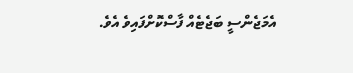އެމަޖެންސީ ބަޖެޓެއް ފާސްކޮށްފައިވެ އެވެ.